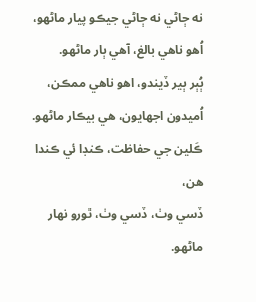نه ڄاڻي نه ڄاڻي جيڪو پيار ماڻهو،
اُهو ناهي بالغ، آهي ٻار ماڻهو.
ٻُٻر ٻير ڏيندو، اهو ناهي ممڪن،
اُميدون اجھايون، هي بيڪار ماڻهو.
ڪَلين جي حفاظت، ڪنڊا ئي ڪندا هن،
ڏسي وٺ، ڏسي وٺ، ٿورو نهار ماڻهو.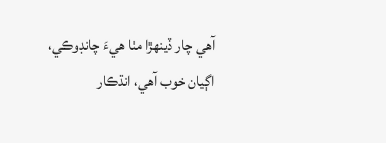آهي چار ڏينهڙا مٺا هيءَ چانڊوڪي،
اڳيان خوب آهي، انڌڪار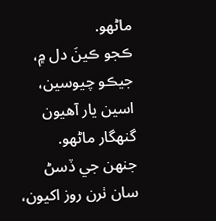ماڻهو.
ڪجو ڪينَ دل ۾، جيڪو چيوسين،
اسين يار آهيون گنهگار ماڻهو.
جنهن جي ڏسڻ سان ٺرن روز اکيون،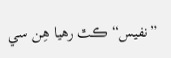”نفيس“ ڪٿ رهيا هِن سي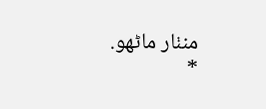منٺار ماڻهو.
*